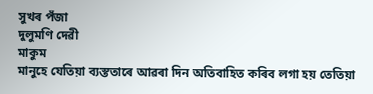সুখৰ পঁজা
দুলুমণি দেৱী
মাকুম
মানুহে যেতিয়া ব্যস্ততাৰে আৱৰা দিন অতিবাহিত কৰিব লগা হয় তেতিয়া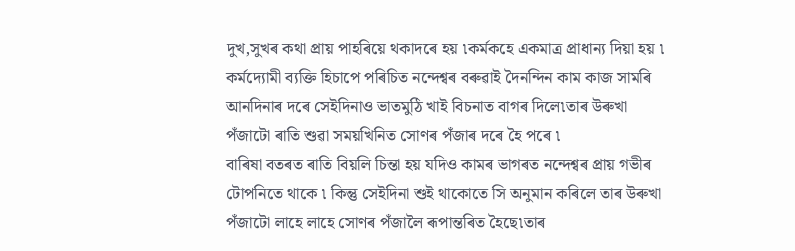দুখ,সুখৰ কথা প্রায় পাহৰিয়ে থকাদৰে হয় ৷কর্মকহে একমাত্র প্রাধান্য দিয়া হয় ৷ কর্মদ্যোমী ব্যক্তি হিচাপে পৰিচিত নন্দেশ্বৰ বৰুৱাই দৈনন্দিন কাম কাজ সামৰি আনদিনাৰ দৰে সেইদিনাও ভাতমুঠি খাই বিচনাত বাগৰ দিলে৷তাৰ উৰুখা পঁজাটো ৰাতি শুৱা সময়খিনিত সোণৰ পঁজাৰ দৰে হৈ পৰে ৷
বাৰিষা বতৰত ৰাতি বিয়লি চিন্তা হয় যদিও কামৰ ভাগৰত নন্দেশ্বৰ প্রায় গভীৰ টোপনিতে থাকে ৷ কিন্তু সেইদিনা শুই থাকোতে সি অনুমান কৰিলে তাৰ উৰুখা পঁজাটো লাহে লাহে সোণৰ পঁজালৈ ৰূপান্তৰিত হৈছে৷তাৰ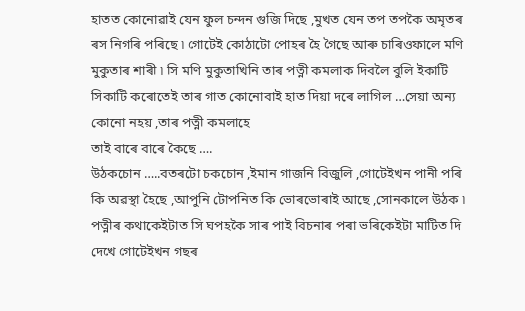হাতত কোনোৱাই যেন ফুল চন্দন গুজি দিছে ,মুখত যেন তপ তপকৈ অমৃতৰ ৰস নিগৰি পৰিছে ৷ গোটেই কোঠাটো পোহৰ হৈ গৈছে আৰু চাৰিওফালে মণি মুকুতাৰ শাৰী ৷ সি মণি মুকুতাখিনি তাৰ পত্নী কমলাক দিবলৈ বুলি ইকাটি সিকাটি কৰোতেই তাৰ গাত কোনোবাই হাত দিয়া দৰে লাগিল …সেয়া অন্য কোনো নহয় ,তাৰ পত্নী কমলাহে
তাই বাৰে বাৰে কৈছে ….
উঠকচোন …..বতৰটো চকচোন ,ইমান গাজনি বিজুলি ,গোটেইখন পানী পৰি কি অৱস্থা হৈছে ,আপুনি টোপনিত কি ভোৰভোৰাই আছে ,সোনকালে উঠক ৷
পত্নীৰ কথাকেইটাত সি ঘপহকৈ সাৰ পাই বিচনাৰ পৰা ভৰিকেইটা মাটিত দি দেখে গোটেইখন গছৰ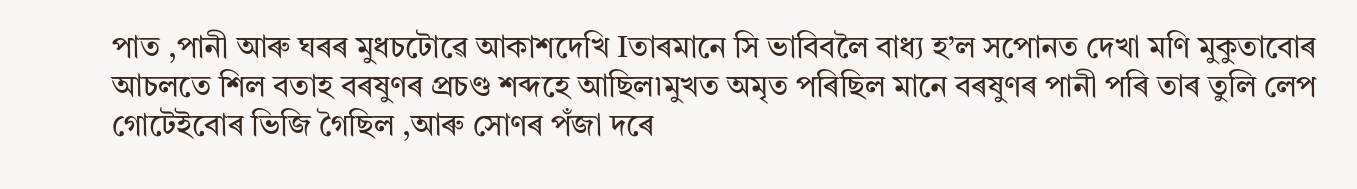পাত ,পানী আৰু ঘৰৰ মুধচটোৱে আকাশদেখি Iতাৰমানে সি ভাবিবলৈ বাধ্য হ’ল সপোনত দেখা মণি মুকুতাবোৰ আচলতে শিল বতাহ বৰষুণৰ প্রচণ্ড শব্দহে আছিল৷মুখত অমৃত পৰিছিল মানে বৰষুণৰ পানী পৰি তাৰ তুলি লেপ গোটেইবোৰ ভিজি গৈছিল ,আৰু সোণৰ পঁজা দৰে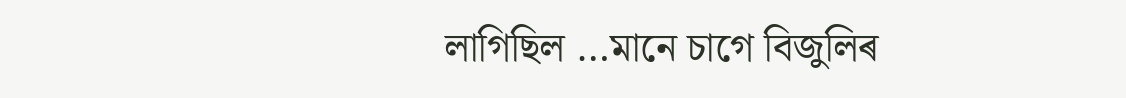লাগিছিল …মানে চাগে বিজুলিৰ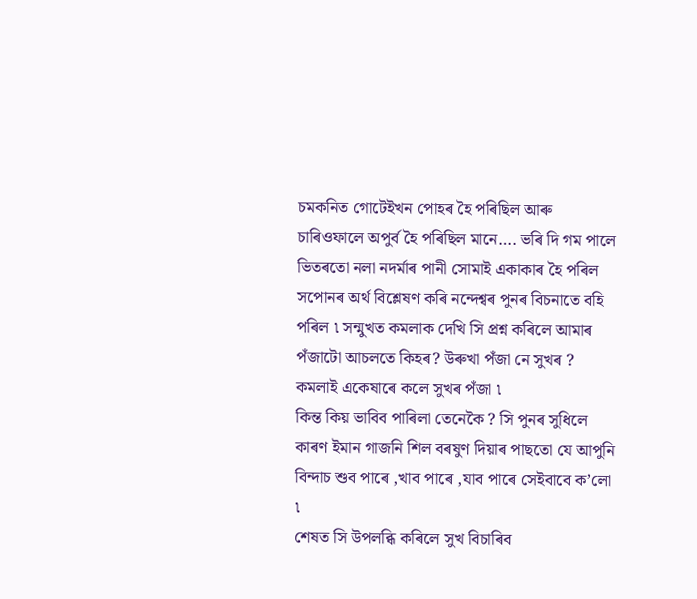চমকনিত গোটেইখন পোহৰ হৈ পৰিছিল আৰু চাৰিওফালে অপুর্ব হৈ পৰিছিল মানে…. ভৰি দি গম পালে ভিতৰতো নলা নদর্মাৰ পানী সোমাই একাকাৰ হৈ পৰিল
সপোনৰ অর্থ বিশ্লেষণ কৰি নন্দেশ্বৰ পুনৰ বিচনাতে বহি পৰিল ৷ সন্মুখত কমলাক দেখি সি প্রশ্ন কৰিলে আমাৰ পঁজাটো আচলতে কিহৰ? উৰুখা পঁজা নে সুখৰ ?
কমলাই একেষাৰে কলে সুখৰ পঁজা ৷
কিন্ত কিয় ভাবিব পাৰিলা তেনেকৈ ? সি পুনৰ সুধিলে
কাৰণ ইমান গাজনি শিল বৰষুণ দিয়াৰ পাছতো যে আপুনি বিন্দাচ শুব পাৰে ,খাব পাৰে ,যাব পাৰে সেইবাবে ক’লো ৷
শেষত সি উপলব্ধি কৰিলে সুখ বিচাৰিব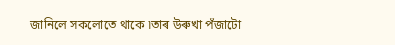জানিলে সকলোতে থাকে ৷তাৰ উৰুখা পঁজাটো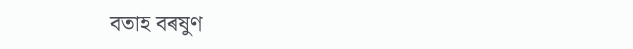বতাহ বৰষুণ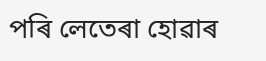পৰি লেতেৰা হোৱাৰ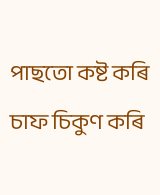পাছতো কষ্ট কৰি চাফ চিকুণ কৰি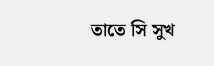তাতে সি সুখ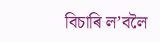বিচাৰি ল’বলৈ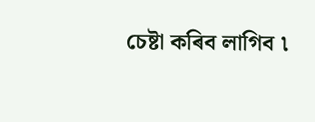চেষ্টা কৰিব লাগিব ৷